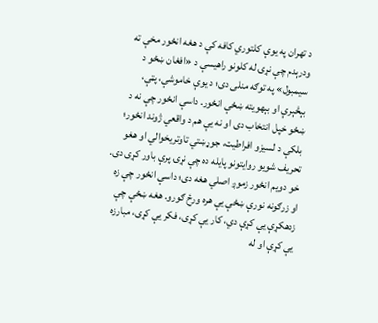د تهران په یوې کلتوري کافه کې د هغه انځور مخې ته ودرېدم چې نړۍ له کلونو راهیسې د «افغان ښځو د سیمبول» په توګه منلی دی؛ د یوې خاموشې، پټې، بېڅېرې او بېهویته ښځې انځور. داسې انځور چې نه د ښځو خپل انتخاب دی او نه یې هم د واقعي ژوند انځور؛ بلکې د لسیزو افراطیت، جوړښتي تاوتریخوالي او هغو تحریف شویو روایتونو پایله ده چې نړۍ پرې باور کړی دی.
خو دویم انځور زموږ اصلي هغه دی؛ داسې انځور چې زه او زرګونه نورې ښځې یې هره ورځ ګورو. هغه ښځې چې زدهکړې یې کړې دي، کار یې کړی، فکر یې کړی، مبارزه یې کړې او له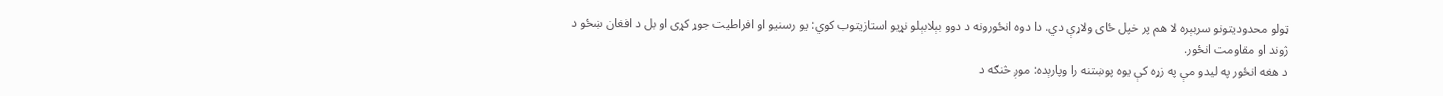ټولو محدودیتونو سربېره لا هم پر خپل ځای ولاړې دي. دا دوه انځورونه د دوو بېلابېلو نړیو استازیتوب کوي: یو رسنیو او افراطیت جوړ کړی او بل د افغان ښځو د ژوند او مقاومت انځور.
د هغه انځور په لیدو مې په زړه کې یوه پوښتنه را وپارېده: موږ څنګه د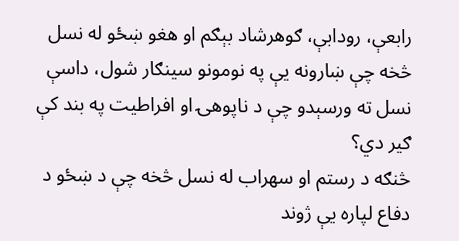رابعې، رودابې، ګوهرشاد بېګم او هغو ښځو له نسل څخه چې ښارونه یې په نومونو سینګار شول، داسې نسل ته ورسېدو چې د ناپوهۍ او افراطیت په بند کې ګیر دي؟
څنګه د رستم او سهراب له نسل څخه چې د ښځو د دفاع لپاره یې ژوند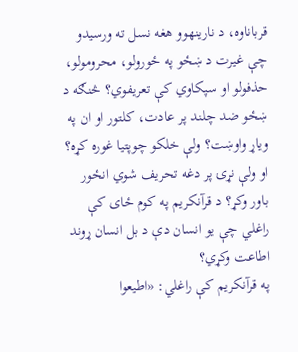قرباناوه، د نارینهوو هغه نسل ته ورسیدو چې غیرت د ښځو په ځورولو، محرومولو، حذفولو او سپکاوي کې تعریفوي؟ څنګه د ښځو ضد چلند پر عادت، کلتور او ان په ویاړ واوښت؟ ولې خلکو چوپتیا غوره کړه؟ او ولې نړۍ پر دغه تحریف شوي انځور باور وکړ؟ د قرآنکریم په کوم ځای کې راغلي چې یو انسان دې د بل انسان ړوند اطاعت وکړي؟
په قرآنکریم کې راغلي: «اطیعوا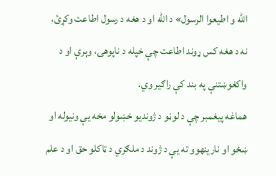الله و اطیعوا الرسول» د الله او د هغه د رسول اطاعت وکړئ، نه د هغه کس ړوند اطاعت چې خپله د ناپوهۍ، وېرې او د واکغوښتنې په بند کې راګیر وي.
هماغه پیغمبر چې د لوڼو د ژوندیو خښولو مخه یې ونیوله او ښځو او نارینهوو ته یې د ژوند د ملګري د ټاکلو حق او د علم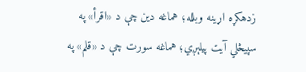زدهکړه اړینه وبلله؛ هماغه دین چې د «اقرأ» په سپيڅلي آیت پيلېږي؛ هماغه سورت چې د «قلم» په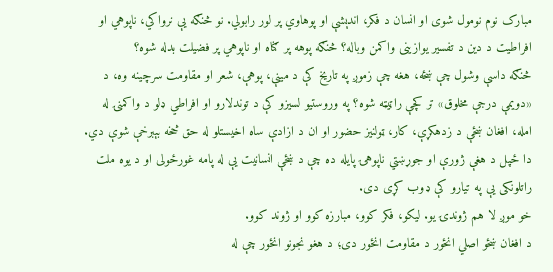مبارک نوم نومول شوی او انسان د فکر، اندېشې او پوهاوي پر لور رابولي. نو څنګه یې نرواکي، ناپوهي او افراطیت د دین د تفسیر یوازینی واکمن وباله؟ څنګه پوهه پر ګناه او ناپوهي پر فضیلت بدله شوه؟
څنګه داسې وشول چې ښځه، هغه چې زموږ په تاریخ کې د مینې، پوهې، شعر او مقاومت سرچینه وه، د «دویمې درجې مخلوق» تر کچې راټيټه شوه؟ په وروستیو لسیزو کې د توندلارو او افراطي ډلو د واکمنۍ له امله، افغان ښځې د زدهکړې، کار، ټولنیز حضور او ان د ازادې ساه اخیستلو له حق څخه بېبرخې شوې دي. دا ځپل د هغې ژورې او جوړښتي ناپوهۍ پایله ده چې د ښځې انسانیت یې له پامه غورځولی او د یوه ملت راتلونکی یې په تیارو کې ډوب کړی دی.
خو موږ لا هم ژوندۍ یو. لیکو، فکر کوو، مبارزه کوو او ژوند کوو.
د افغان ښځو اصلي انځور د مقاومت انځور دی؛ د هغو نجونو انځور چې له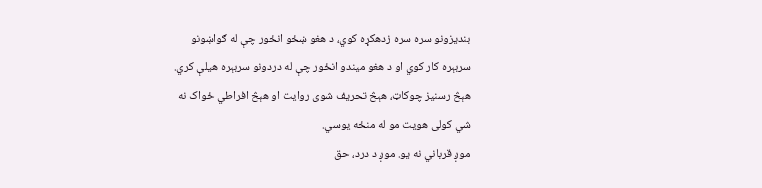بندیزونو سره سره زدهکړه کوي، د هغو ښځو انځور چې له ګواښونو سربېره کار کوي او د هغو میندو انځور چې له دردونو سربېره هیلې کري. هېڅ رسنیز چوکاټ، هېڅ تحریف شوی روایت او هېڅ افراطي ځواک نه شي کولی هویت مو له منځه یوسي.
موږ قرباني نه یو. موږ د درد، حق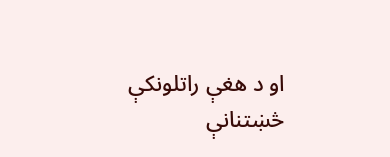او د هغې راتلونکې څښتنانې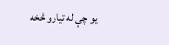یو چې له تیارو څخه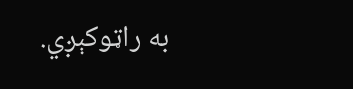به راټوکېږي.